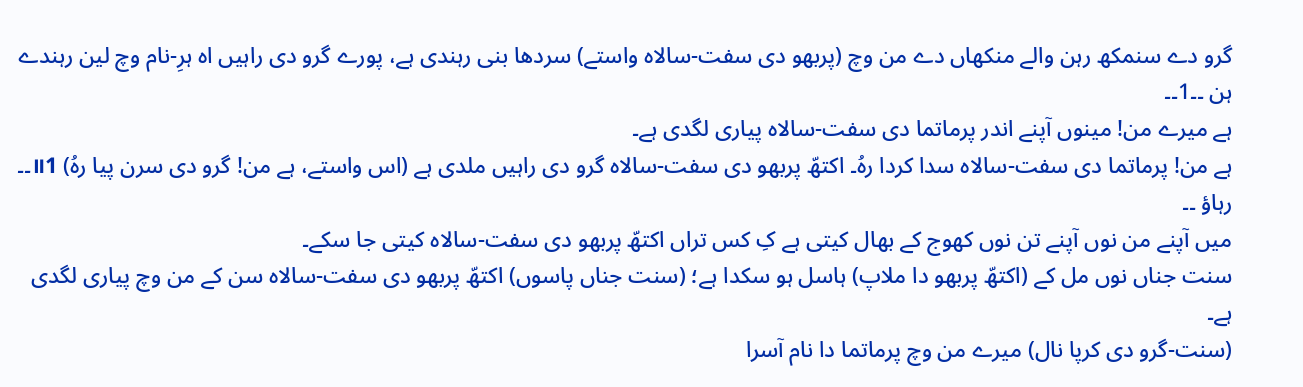گرو دے سنمکھ رہن والے منکھاں دے من وچ (پربھو دی سفت-سالاہ واستے) سردھا بنی رہندی ہے، پورے گرو دی راہیں اہ ہرِ-نام وچ لین رہندے ہن ۔۔1۔۔
ہے میرے من! مینوں آپنے اندر پرماتما دی سفت-سالاہ پیاری لگدی ہے۔
ہے من! پرماتما دی سفت-سالاہ سدا کردا رہُ۔ اکتھّ پربھو دی سفت-سالاہ گرو دی راہیں ملدی ہے (اس واستے، ہے من! گرو دی سرن پیا رہُ) ॥1۔۔ رہاؤ ۔۔
میں آپنے من نوں آپنے تن نوں کھوج کے بھال کیتی ہے کِ کس تراں اکتھّ پربھو دی سفت-سالاہ کیتی جا سکے۔
سنت جناں نوں مل کے (اکتھّ پربھو دا ملاپ) ہاسل ہو سکدا ہے؛ (سنت جناں پاسوں) اکتھّ پربھو دی سفت-سالاہ سن کے من وچ پیاری لگدی ہے۔
(سنت-گرو دی کرپا نال) میرے من وچ پرماتما دا نام آسرا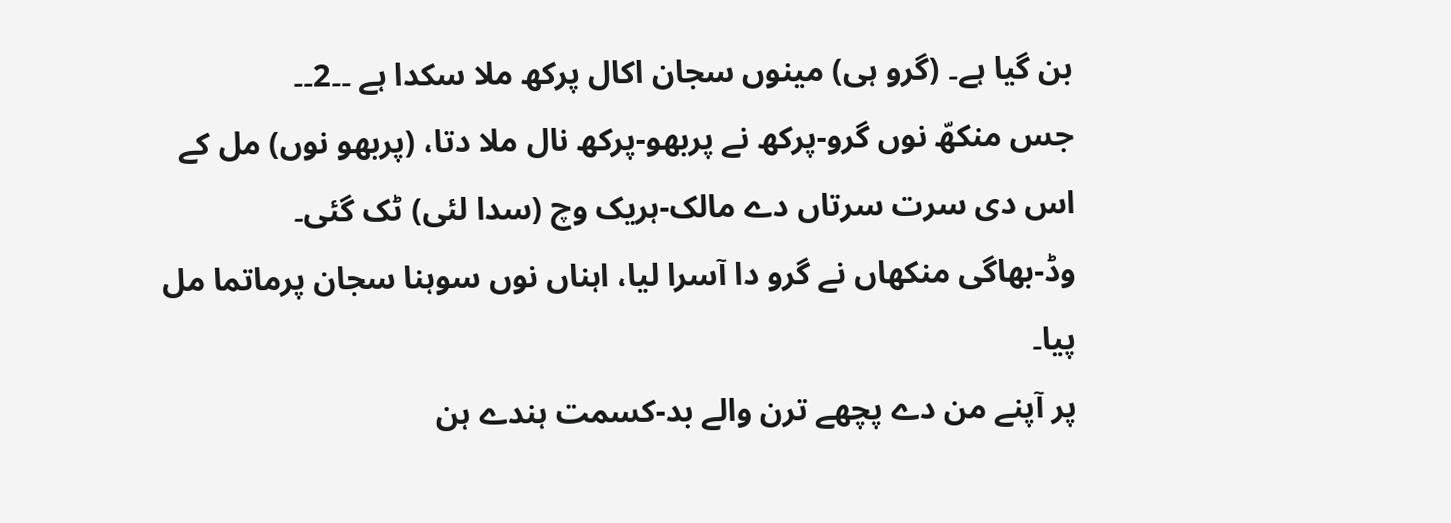بن گیا ہے۔ (گرو ہی) مینوں سجان اکال پرکھ ملا سکدا ہے ۔۔2۔۔
جس منکھّ نوں گرو-پرکھ نے پربھو-پرکھ نال ملا دتا، (پربھو نوں) مل کے اس دی سرت سرتاں دے مالک-ہریک وچ (سدا لئی) ٹک گئی۔
وڈ-بھاگی منکھاں نے گرو دا آسرا لیا، اہناں نوں سوہنا سجان پرماتما مل پیا۔
پر آپنے من دے پچھے ترن والے بد-کسمت ہندے ہن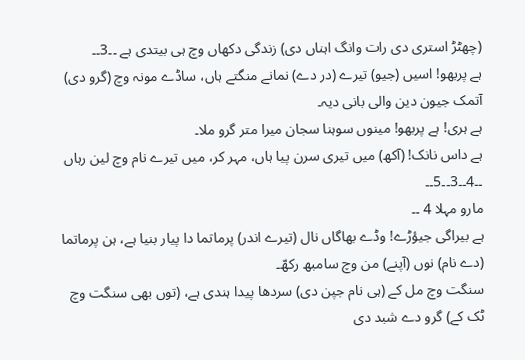(چھٹڑ استری دی رات وانگ اہناں دی) زندگی دکھاں وچ ہی بیتدی ہے ۔۔3۔۔
ہے پربھو! اسیں (جیو) تیرے (در دے) نمانے منگتے ہاں، ساڈے مونہ وچ (گرو دی) آتمک جیون دین والی بانی دیہ۔
ہے ہری! ہے پربھو! مینوں سوہنا سجان میرا متر گرو ملا۔
ہے داس نانک! (آکھ) میں تیری سرن پیا ہاں، مہر کر، میں تیرے نام وچ لین رہاں ۔۔4۔۔3۔۔5۔۔
مارو مہلا 4 ۔۔
ہے بیراگی جیؤڑے! وڈے بھاگاں نال (تیرے اندر) پرماتما دا پیار بنیا ہے، ہن پرماتما (دے نام) نوں (آپنے) من وچ سامبھ رکھّ۔
سنگت وچ مل کے (ہی نام جپن دی) سردھا پیدا ہندی ہے، (توں بھی سنگت وچ ٹک کے) گرو دے شبد دی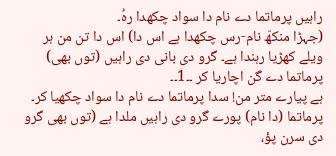راہیں پرماتما دے نام دا سواد چکھدا رہُ۔
(جہڑا منکھّ نام-رس چکھدا ہے اس دا) اس دا تن من ہر ویلے کھڑیا رہندا ہے۔ گرو دی بانی دی راہیں (توں بھی) پرماتما دے گن اچاریا کر ۔۔1۔۔
ہے پیارے متر من! سدا پرماتما دے نام دا سواد چکھیا کر۔
پرماتما (دا نام) پورے گرو دی راہیں ملدا ہے (توں بھی گرو دی سرن پؤ،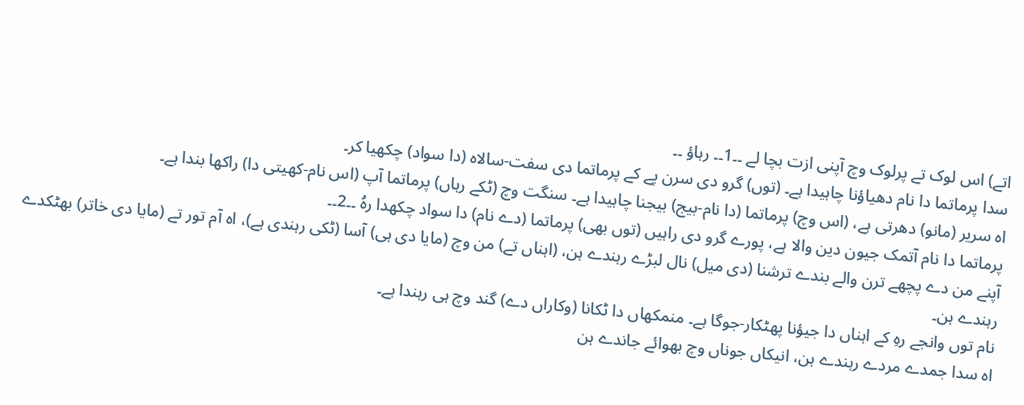اتے) اس لوک تے پرلوک وچ آپنی ازت بچا لے ۔۔1۔۔ رہاؤ ۔۔
سدا پرماتما دا نام دھیاؤنا چاہیدا ہے۔ (توں) گرو دی سرن پے کے پرماتما دی سفت-سالاہ (دا سواد) چکھیا کر۔
اہ سریر (مانو) دھرتی ہے، (اس وچ) پرماتما (دا نام-بیج) بیجنا چاہیدا ہے۔ سنگت وچ (ٹکے رہاں) پرماتما آپ (اس نام-کھیتی دا) راکھا بندا ہے۔
پرماتما دا نام آتمک جیون دین والا ہے، پورے گرو دی راہیں (توں بھی) پرماتما (دے نام) دا سواد چکھدا رہُ ۔۔2۔۔
آپنے من دے پچھے ترن والے بندے ترشنا (دی میل) نال لبڑے رہندے ہن، (اہناں تے) من وچ (مایا دی ہی) آسا (ٹکی رہندی ہے)، اہ آم تور تے (مایا دی خاتر) بھٹکدے رہندے ہن۔
نام توں وانجے رہِ کے اہناں دا جیؤنا پھٹکار-جوگا ہے۔ منمکھاں دا ٹکانا (وکاراں دے) گند وچ ہی رہندا ہے۔
اہ سدا جمدے مردے رہندے ہن، انیکاں جوناں وچ بھوائے جاندے ہن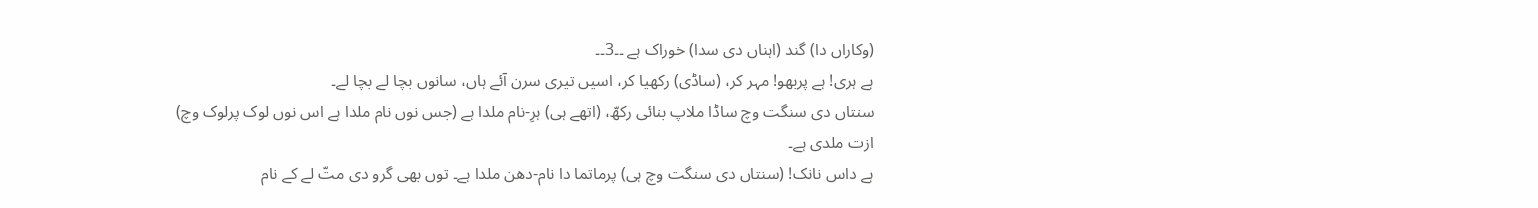(وکاراں دا) گند (اہناں دی سدا) خوراک ہے ۔۔3۔۔
ہے ہری! ہے پربھو! مہر کر، (ساڈی) رکھیا کر، اسیں تیری سرن آئے ہاں، سانوں بچا لے بچا لے۔
سنتاں دی سنگت وچ ساڈا ملاپ بنائی رکھّ، (اتھے ہی) ہرِ-نام ملدا ہے (جس نوں نام ملدا ہے اس نوں لوک پرلوک وچ) ازت ملدی ہے۔
ہے داس نانک! (سنتاں دی سنگت وچ ہی) پرماتما دا نام-دھن ملدا ہے۔ توں بھی گرو دی متّ لے کے نام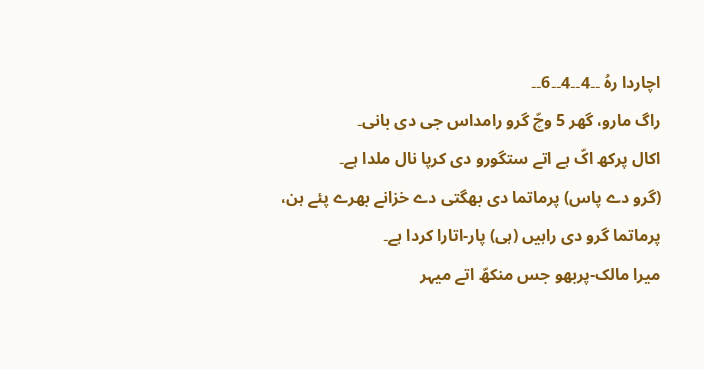اچاردا رہُ ۔۔4۔۔4۔۔6۔۔
راگ مارو، گھر 5 وچّ گرو رامداس جی دی بانی۔
اکال پرکھ اکّ ہے اتے ستگورو دی کرپا نال ملدا ہے۔
(گرو دے پاس) پرماتما دی بھگتی دے خزانے بھرے پئے ہن،
پرماتما گرو دی راہیں (ہی) پار-اتارا کردا ہے۔
میرا مالک-پربھو جس منکھّ اتے میہر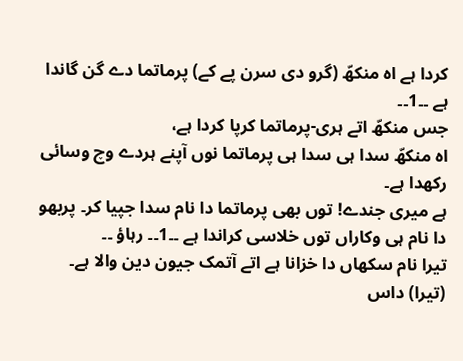کردا ہے اہ منکھّ (گرو دی سرن پے کے) پرماتما دے گن گاندا ہے ۔۔1۔۔
جس منکھّ اتے ہری-پرماتما کرپا کردا ہے،
اہ منکھّ سدا ہی سدا ہی پرماتما نوں آپنے ہردے وچ وسائی رکھدا ہے۔
ہے میری جندے! توں بھی پرماتما دا نام سدا جپیا کر۔ پربھو دا نام ہی وکاراں توں خلاسی کراندا ہے ۔۔1۔۔ رہاؤ ۔۔
تیرا نام سکھاں دا خزانا ہے اتے آتمک جیون دین والا ہے۔
(تیرا) داس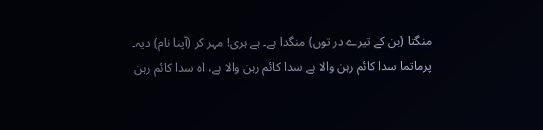منگتا (بن کے تیرے در توں) منگدا ہے۔ ہے ہری! مہر کر (آپنا نام) دیہ۔
پرماتما سدا کائم رہن والا ہے سدا کائم رہن والا ہے، اہ سدا کائم رہن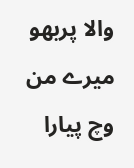والا پربھو میرے من وچ پیارا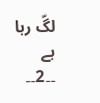لگّ رہا ہے ۔۔2۔۔